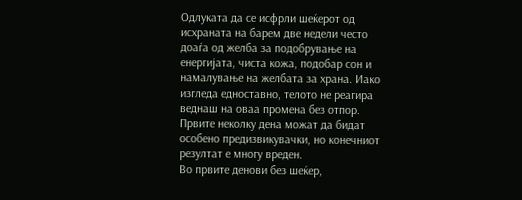Одлуката да се исфрли шеќерот од исхраната на барем две недели често доаѓа од желба за подобрување на енергијата, чиста кожа, подобар сон и намалување на желбата за храна. Иако изгледа едноставно, телото не реагира веднаш на оваа промена без отпор. Првите неколку дена можат да бидат особено предизвикувачки, но конечниот резултат е многу вреден.
Во првите денови без шеќер,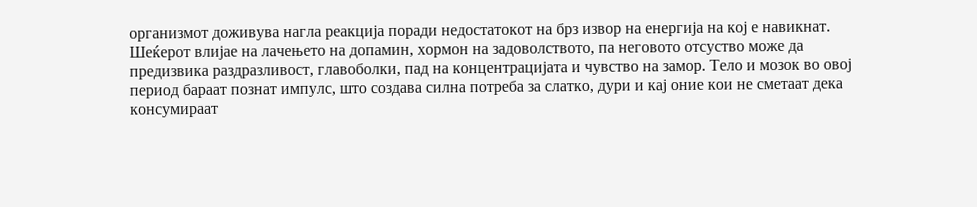организмот доживува нагла реакција поради недостатокот на брз извор на енергија на кој е навикнат. Шеќерот влијае на лачењето на допамин, хормон на задоволството, па неговото отсуство може да предизвика раздразливост, главоболки, пад на концентрацијата и чувство на замор. Тело и мозок во овој период бараат познат импулс, што создава силна потреба за слатко, дури и кај оние кои не сметаат дека консумираат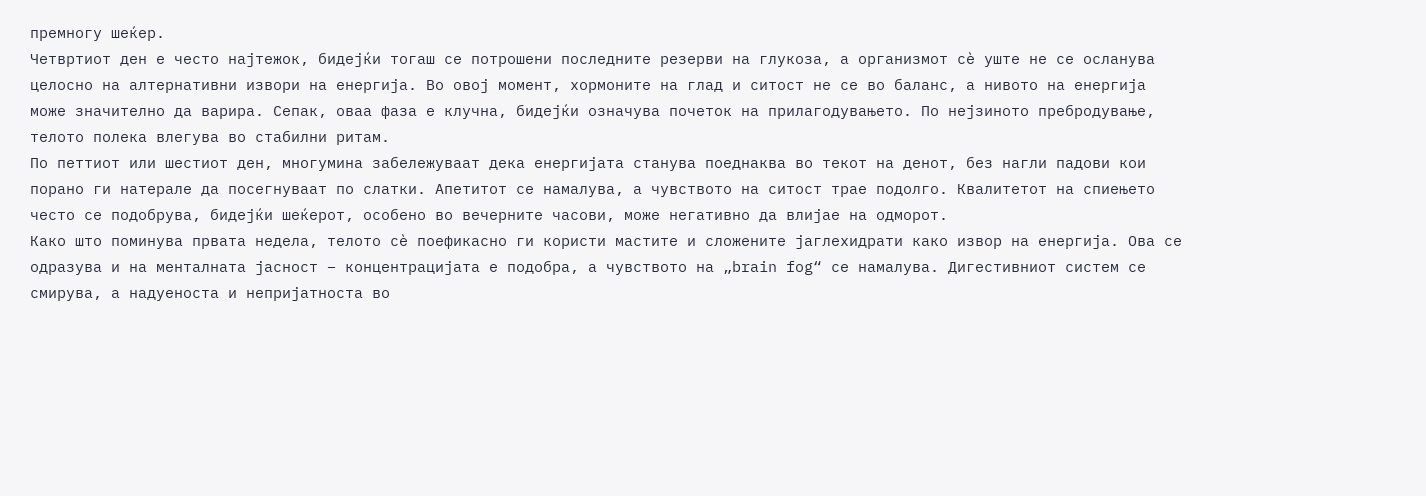премногу шеќер.
Четвртиот ден е често најтежок, бидејќи тогаш се потрошени последните резерви на глукоза, а организмот сè уште не се осланува целосно на алтернативни извори на енергија. Во овој момент, хормоните на глад и ситост не се во баланс, а нивото на енергија може значително да варира. Сепак, оваа фаза е клучна, бидејќи означува почеток на прилагодувањето. По нејзиното пребродување, телото полека влегува во стабилни ритам.
По петтиот или шестиот ден, многумина забележуваат дека енергијата станува поеднаква во текот на денот, без нагли падови кои порано ги натерале да посегнуваат по слатки. Апетитот се намалува, а чувството на ситост трае подолго. Квалитетот на спиењето често се подобрува, бидејќи шеќерот, особено во вечерните часови, може негативно да влијае на одморот.
Како што поминува првата недела, телото сè поефикасно ги користи мастите и сложените јаглехидрати како извор на енергија. Ова се одразува и на менталната јасност – концентрацијата е подобра, а чувството на „brain fog“ се намалува. Дигестивниот систем се смирува, а надуеноста и непријатноста во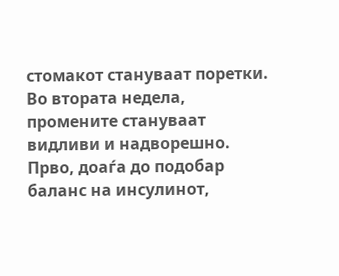стомакот стануваат поретки.
Во втората недела, промените стануваат видливи и надворешно. Прво, доаѓа до подобар баланс на инсулинот,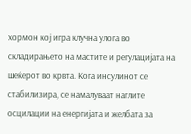хормон кој игра клучна улога во складирањето на мастите и регулацијата на шеќерот во крвта. Кога инсулинот се стабилизира, се намалуваат наглите осцилации на енергијата и желбата за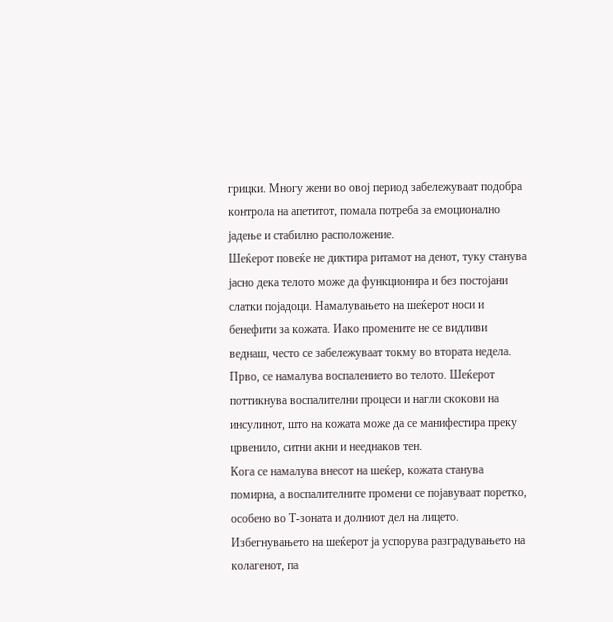грицки. Многу жени во овој период забележуваат подобра контрола на апетитот, помала потреба за емоционално јадење и стабилно расположение.
Шеќерот повеќе не диктира ритамот на денот, туку станува јасно дека телото може да функционира и без постојани слатки појадоци. Намалувањето на шеќерот носи и бенефити за кожата. Иако промените не се видливи веднаш, често се забележуваат токму во втората недела. Прво, се намалува воспалението во телото. Шеќерот поттикнува воспалителни процеси и нагли скокови на инсулинот, што на кожата може да се манифестира преку црвенило, ситни акни и нееднаков тен.
Кога се намалува внесот на шеќер, кожата станува помирна, а воспалителните промени се појавуваат поретко, особено во Т-зоната и долниот дел на лицето. Избегнувањето на шеќерот ја успорува разградувањето на колагенот, па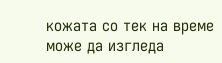кожата со тек на време може да изгледа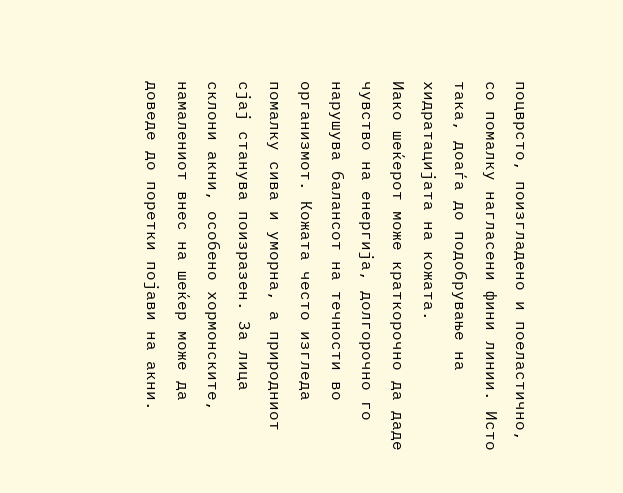поцврсто, поизгладено и поеластично, со помалку нагласени фини линии. Исто така, доаѓа до подобрување на хидратацијата на кожата.
Иако шеќерот може краткорочно да даде чувство на енергија, долгорочно го нарушува балансот на течности во организмот. Кожата често изгледа помалку сива и уморна, а природниот сјај станува поизразен. За лица склони акни, особено хормонските, намалениот внес на шеќер може да доведе до поретки појави на акни.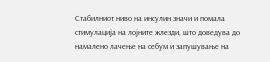Стабилниот ниво на инсулин значи и помала стимулација на лојните жлезди, што доведува до намалено лачење на себум и запушување на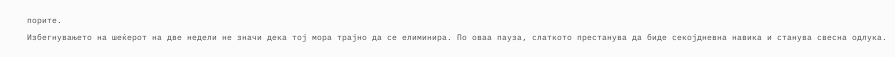порите.
Избегнувањето на шеќерот на две недели не значи дека тој мора трајно да се елиминира. По оваа пауза, слаткото престанува да биде секојдневна навика и станува свесна одлука.